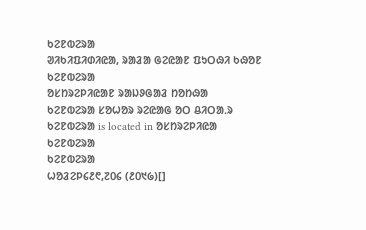ᱠᱮᱱᱵᱮᱨᱟ
ᱣᱤᱠᱤᱯᱤᱰᱤᱭᱟ, ᱨᱟᱲᱟ ᱜᱮᱭᱟᱱ ᱯᱩᱛᱷᱤ ᱠᱷᱚᱱ
ᱠᱮᱱᱵᱮᱨᱟ
ᱚᱥᱴᱨᱮᱞᱤᱭᱟᱱ ᱨᱟᱡᱽᱜᱟᱲ ᱴᱚᱴᱷᱟ
ᱠᱮᱱᱵᱮᱨᱟ ᱥᱚᱦᱚᱨ ᱨᱮᱭᱟᱜ ᱚᱛ ᱪᱤᱛᱟᱹᱨ
ᱠᱮᱱᱵᱮᱨᱟ is located in ᱚᱥᱴᱨᱮᱞᱤᱭᱟ
ᱠᱮᱱᱵᱮᱨᱟ
ᱠᱮᱱᱵᱮᱨᱟ
ᱦᱚᱲᱮᱞ᱔᱒᱖,᱗᱐᱔ (᱒᱐᱑᱙)[]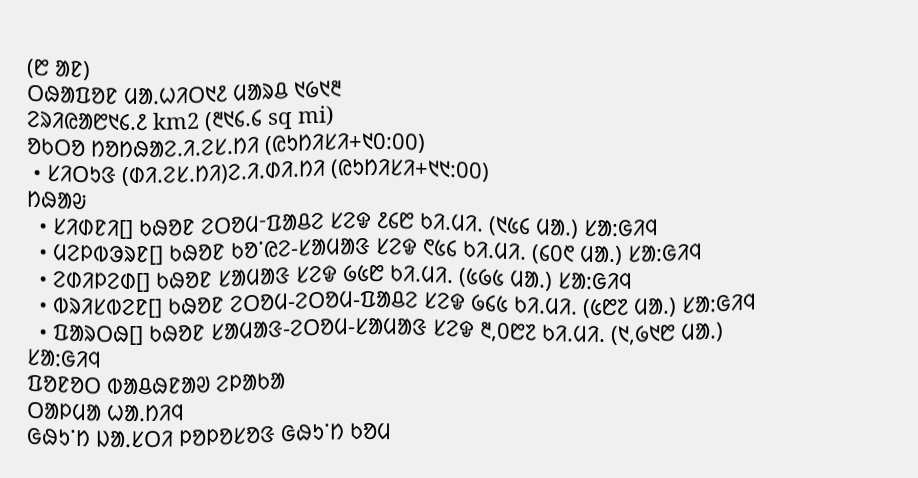(᱘ ᱟᱱ)
ᱛᱷᱟᱯᱚᱱ ᱢᱟᱹᱦᱤᱛ᱑᱒ ᱢᱟᱨᱪ ᱑᱙᱑᱓
ᱮᱨᱤᱭᱟ᱘᱑᱔.᱒ km2 (᱓᱑᱔.᱔ sq mi)
ᱚᱠᱛᱚ ᱴᱚᱴᱷᱟᱮ.ᱤ.ᱮᱥ.ᱴᱤ (ᱭᱩᱴᱤᱥᱤ+᱑᱐:᱐᱐)
 • ᱥᱤᱛᱩᱝ (ᱰᱤ.ᱮᱥ.ᱴᱤ)ᱮ.ᱤ.ᱰᱤ.ᱴᱤ (ᱭᱩᱴᱤᱥᱤ+᱑᱑:᱐᱐)
ᱴᱷᱟᱶ
  • ᱥᱤᱰᱱᱤ[] ᱠᱷᱚᱱ ᱮᱛᱚᱢᱼᱯᱟᱪᱮ ᱥᱮᱫ ᱒᱔᱘ ᱠᱤ.ᱢᱤ. (᱑᱕᱔ ᱢᱟ.) ᱥᱟᱺᱜᱤᱧ
  • ᱢᱮᱞᱵᱳᱨᱱ[] ᱠᱷᱚᱱ ᱠᱚᱸᱭᱮ-ᱥᱟᱢᱟᱝ ᱥᱮᱫ ᱖᱕᱔ ᱠᱤ.ᱢᱤ. (᱔᱐᱖ ᱢᱟ.) ᱥᱟᱺᱜᱤᱧ
  • ᱮᱰᱤᱞᱮᱰ[] ᱠᱷᱚᱱ ᱥᱟᱢᱟᱝ ᱥᱮᱫ ᱙᱕᱘ ᱠᱤ.ᱢᱤ. (᱕᱙᱕ ᱢᱟ.) ᱥᱟᱺᱜᱤᱧ
  • ᱵᱨᱤᱥᱵᱮᱱ[] ᱠᱷᱚᱱ ᱮᱛᱚᱢ-ᱮᱛᱚᱢ-ᱯᱟᱪᱮ ᱥᱮᱫ ᱙᱔᱕ ᱠᱤ.ᱢᱤ. (᱕᱘᱗ ᱢᱟ.) ᱥᱟᱺᱜᱤᱧ
  • ᱯᱟᱨᱛᱷ[] ᱠᱷᱚᱱ ᱥᱟᱢᱟᱝ-ᱮᱛᱚᱢ-ᱥᱟᱢᱟᱝ ᱥᱮᱫ ᱓,᱐᱘᱗ ᱠᱤ.ᱢᱤ. (᱑,᱙᱑᱘ ᱢᱟ.) ᱥᱟᱺᱜᱤᱧ
ᱯᱚᱱᱚᱛ ᱵᱟᱪᱷᱱᱟᱣ ᱮᱞᱟᱠᱟ
ᱛᱟᱞᱢᱟ ᱦᱟᱹᱴᱤᱧ
ᱜᱷᱩᱸᱴ ᱡᱟᱹᱥᱛᱤ ᱞᱚᱞᱚᱥᱚᱝ ᱜᱷᱩᱸᱴ ᱠᱚᱢ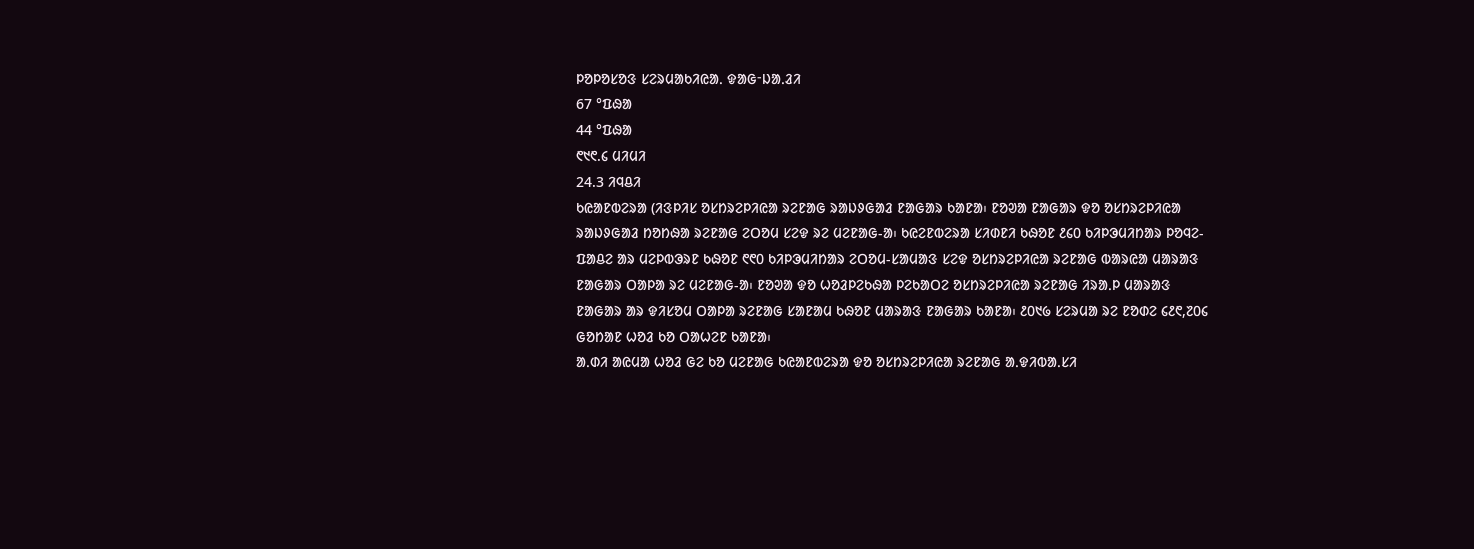ᱞᱚᱞᱚᱥᱚᱝ ᱥᱮᱨᱢᱟᱠᱤᱭᱟᱹ ᱫᱟᱜᱼᱡᱟᱹᱲᱤ
67 °ᱯᱷᱟ
44 °ᱯᱷᱟ
᱖᱑᱖.᱔ ᱢᱤᱢᱤ
24.3 ᱤᱧᱪᱤ
ᱠᱭᱟᱱᱵᱮᱨᱟ (ᱤᱝᱞᱤᱥ ᱚᱥᱴᱨᱮᱞᱤᱭᱟ ᱨᱮᱱᱟᱜ ᱨᱟᱡᱽᱜᱟᱲ ᱱᱟᱜᱟᱨ ᱠᱟᱱᱟ᱾ ᱱᱚᱣᱟ ᱱᱟᱜᱟᱨ ᱫᱚ ᱚᱥᱴᱨᱮᱞᱤᱭᱟ ᱨᱟᱡᱽᱜᱟᱲ ᱴᱚᱴᱷᱟ ᱨᱮᱱᱟᱜ ᱮᱛᱚᱢ ᱥᱮᱫ ᱨᱮ ᱢᱮᱱᱟᱜ-ᱟ᱾ ᱠᱭᱮᱱᱵᱮᱨᱟ ᱥᱤᱰᱱᱤ ᱠᱷᱚᱱ ᱒᱔᱐ ᱠᱤᱞᱳᱢᱤᱴᱟᱨ ᱞᱚᱧᱮ-ᱯᱟᱪᱮ ᱟᱨ ᱢᱮᱞᱵᱳᱨᱱ ᱠᱷᱚᱱ ᱖᱖᱐ ᱠᱤᱞᱳᱢᱤᱴᱟᱨ ᱮᱛᱚᱢ-ᱥᱟᱢᱟᱝ ᱥᱮᱫ ᱚᱥᱴᱨᱮᱞᱤᱭᱟ ᱨᱮᱱᱟᱜ ᱵᱟᱨᱭᱟ ᱢᱟᱨᱟᱝ ᱱᱟᱜᱟᱨ ᱛᱟᱞᱟ ᱨᱮ ᱢᱮᱱᱟᱜ-ᱟ᱾ ᱱᱚᱣᱟ ᱫᱚ ᱦᱚᱲᱞᱮᱠᱷᱟ ᱞᱮᱠᱟᱛᱮ ᱚᱥᱴᱨᱮᱞᱤᱭᱟ ᱨᱮᱱᱟᱜ ᱤᱨᱟᱹᱞ ᱢᱟᱨᱟᱝ ᱱᱟᱜᱟᱨ ᱟᱨ ᱫᱤᱥᱚᱢ ᱛᱟᱞᱟ ᱨᱮᱱᱟᱜ ᱥᱟᱱᱟᱢ ᱠᱷᱚᱱ ᱢᱟᱨᱟᱝ ᱱᱟᱜᱟᱨ ᱠᱟᱱᱟ᱾ ᱒᱐᱑᱙ ᱥᱮᱨᱢᱟ ᱨᱮ ᱱᱚᱰᱮ ᱔᱒᱖,᱗᱐᱔ ᱜᱚᱴᱟᱱ ᱦᱚᱲ ᱠᱚ ᱛᱟᱦᱮᱱ ᱠᱟᱱᱟ᱾
ᱟᱹᱰᱤ ᱟᱭᱢᱟ ᱦᱚᱲ ᱜᱮ ᱠᱚ ᱢᱮᱱᱟᱜ ᱠᱭᱟᱱᱵᱮᱨᱟ ᱫᱚ ᱚᱥᱴᱨᱮᱞᱤᱭᱟ ᱨᱮᱱᱟᱜ ᱟᱹᱫᱤᱵᱟᱹᱥᱤ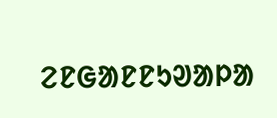ᱮᱱᱜᱟᱱᱱᱩᱣᱟᱞᱟ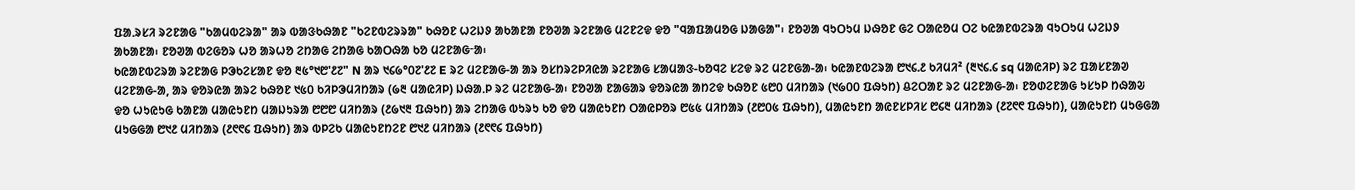ᱯᱟᱹᱨᱥᱤ ᱨᱮᱱᱟᱜ "ᱠᱟᱢᱵᱮᱨᱟ" ᱟᱨ ᱵᱟᱝᱠᱷᱟᱱ "ᱠᱮᱱᱵᱮᱨᱨᱟ" ᱠᱷᱚᱱ ᱦᱮᱡᱽ ᱟᱠᱟᱱᱟ ᱱᱚᱣᱟ ᱨᱮᱱᱟᱜ ᱢᱮᱱᱮᱫ ᱫᱚ "ᱧᱟᱯᱟᱢᱚᱜ ᱡᱟᱜᱟ"᱾ ᱱᱚᱣᱟ ᱧᱩᱛᱩᱢ ᱡᱷᱚᱱ ᱜᱮ ᱛᱟᱭᱚᱢ ᱛᱮ ᱠᱭᱟᱱᱵᱮᱨᱟ ᱧᱩᱛᱩᱢ ᱦᱮᱡᱽ ᱟᱠᱟᱱᱟ᱾ ᱱᱚᱣᱟ ᱵᱮᱜᱚᱨ ᱦᱚ ᱟᱨᱦᱚ ᱮᱴᱟᱜ ᱮᱴᱟᱜ ᱠᱟᱛᱷᱟ ᱠᱚ ᱢᱮᱱᱟᱜᱼᱟ᱾
ᱠᱭᱟᱱᱵᱮᱨᱟ ᱨᱮᱱᱟᱜ ᱞᱳᱠᱮᱥᱟᱱ ᱫᱚ ᱓᱕°᱑᱘'᱒᱗" N ᱟᱨ ᱑᱔᱙°᱐᱗'᱒᱗ E ᱨᱮ ᱢᱮᱱᱟᱜ-ᱟ ᱟᱨ ᱚᱥᱴᱨᱮᱞᱤᱭᱟ ᱨᱮᱱᱟᱜ ᱥᱟᱢᱟᱝ-ᱠᱚᱧᱮ ᱥᱮᱫ ᱨᱮ ᱢᱮᱱᱜᱟ-ᱟ᱾ ᱠᱭᱟᱱᱵᱮᱨᱟ ᱘᱑᱔.᱒ ᱠᱤᱢᱤ² (᱓᱑᱔.᱔ sq ᱢᱟᱭᱤᱞ) ᱨᱮ ᱯᱟᱥᱱᱟᱣ ᱢᱮᱱᱟᱜ-ᱟ, ᱟᱨ ᱫᱚᱨᱭᱟ ᱟᱨᱮ ᱠᱷᱚᱱ ᱑᱕᱐ ᱠᱤᱞᱳᱢᱤᱴᱟᱨ (᱙᱓ ᱢᱟᱭᱤᱞ) ᱡᱷᱟᱹᱞ ᱨᱮ ᱢᱮᱱᱟᱜ-ᱟ᱾ ᱱᱚᱣᱟ ᱱᱟᱜᱟᱨ ᱫᱚᱨᱭᱟ ᱟᱴᱮᱫ ᱠᱷᱚᱱ ᱕᱘᱐ ᱢᱤᱴᱟᱨ (᱑᱙᱐᱐ ᱯᱷᱩᱴ) ᱪᱮᱛᱟᱱ ᱨᱮ ᱢᱮᱱᱟᱜ-ᱟ᱾ ᱱᱚᱰᱮᱱᱟᱜ ᱩᱥᱩᱞ ᱴᱷᱟᱶ ᱫᱚ ᱦᱩᱭᱩᱜ ᱠᱟᱱᱟ ᱢᱟᱭᱩᱱᱴ ᱢᱟᱡᱩᱨᱟ ᱘᱘᱘ ᱢᱤᱴᱟᱨ (᱒᱙᱑᱓ ᱯᱷᱩᱴ) ᱟᱨ ᱮᱴᱟᱜ ᱵᱩᱨᱩ ᱠᱚ ᱫᱚ ᱢᱟᱭᱩᱱᱴ ᱛᱟᱭᱞᱚᱨ ᱘᱕᱕ ᱢᱤᱴᱟᱨ (᱒᱘᱐᱕ ᱯᱷᱩᱴ), ᱢᱟᱭᱩᱱᱴ ᱟᱭᱱᱥᱞᱤᱥ ᱘᱔᱓ ᱢᱤᱴᱟᱨ (᱒᱗᱖᱖ ᱯᱷᱩᱴ), ᱢᱟᱭᱩᱱᱴ ᱢᱩᱜᱜᱟ ᱢᱩᱜᱜᱟ ᱘᱑᱒ ᱢᱤᱴᱟᱨ (᱒᱖᱖᱔ ᱯᱷᱩᱴ) ᱟᱨ ᱵᱞᱮᱠ ᱢᱟᱭᱩᱱᱴᱮᱱ ᱘᱑᱒ ᱢᱤᱴᱟᱨ (᱒᱖᱖᱔ ᱯᱷᱩᱴ)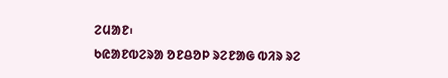ᱮᱢᱟᱱ᱾
ᱠᱭᱟᱱᱵᱮᱨᱟ ᱚᱱᱪᱚᱞ ᱨᱮᱱᱟᱜ ᱵᱤᱨ ᱨᱮ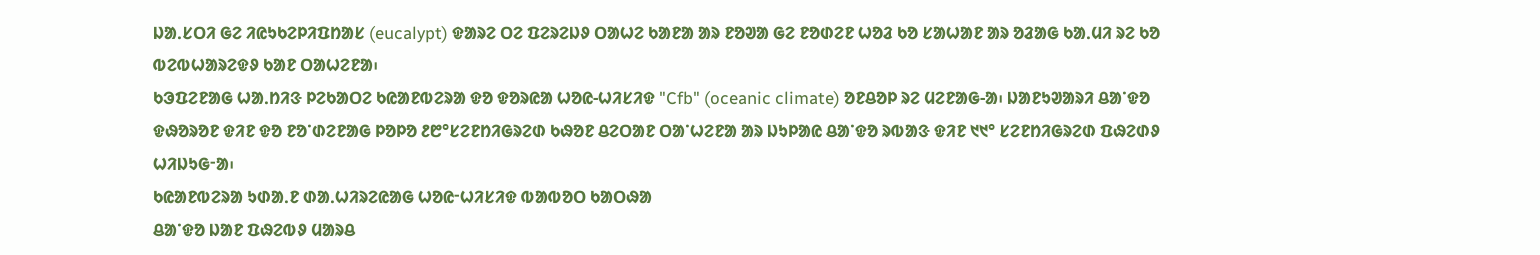ᱡᱟᱹᱥᱛᱤ ᱜᱮ ᱤᱭᱩᱠᱮᱞᱤᱯᱴᱟᱥ (eucalypt) ᱫᱟᱨᱮ ᱛᱮ ᱯᱮᱨᱮᱡᱽ ᱛᱟᱦᱮ ᱠᱟᱱᱟ ᱟᱨ ᱱᱚᱣᱟ ᱜᱮ ᱱᱚᱰᱮᱱ ᱦᱚᱲ ᱠᱚ ᱥᱟᱦᱟᱱ ᱟᱨ ᱚᱲᱟᱜ ᱠᱟᱹᱢᱤ ᱨᱮ ᱠᱚ ᱵᱮᱵᱦᱟᱨᱮᱫᱽ ᱠᱟᱱ ᱛᱟᱦᱮᱱᱟ᱾
ᱠᱳᱯᱮᱱᱟᱜ ᱦᱟᱹᱴᱤᱝ ᱞᱮᱠᱟᱛᱮ ᱠᱭᱟᱱᱵᱮᱨᱟ ᱫᱚ ᱫᱚᱨᱭᱟ ᱦᱚᱭ-ᱦᱤᱥᱤᱫ "Cfb" (oceanic climate) ᱚᱱᱪᱚᱞ ᱨᱮ ᱢᱮᱱᱟᱜ-ᱟ᱾ ᱡᱟᱱᱩᱣᱟᱨᱤ ᱪᱟᱸᱫᱚ ᱫᱷᱚᱨᱚᱱ ᱫᱤᱱ ᱫᱚ ᱱᱚᱸᱰᱮᱱᱟᱜ ᱞᱚᱞᱚ ᱒᱘°ᱥᱮᱱᱴᱤᱜᱨᱮᱰ ᱠᱷᱚᱱ ᱪᱮᱛᱟᱱ ᱛᱟᱸᱦᱮᱱᱟ ᱟᱨ ᱡᱩᱞᱟᱭ ᱪᱟᱸᱫᱚ ᱨᱵᱟᱝ ᱫᱤᱱ ᱑᱑° ᱥᱮᱱᱴᱤᱜᱨᱮᱰ ᱯᱷᱮᱰᱽ ᱦᱤᱡᱩᱜᱼᱟ᱾
ᱠᱭᱟᱱᱵᱮᱨᱟ ᱩᱰᱟᱹᱱ ᱰᱟᱹᱦᱤᱨᱮᱭᱟᱜ ᱦᱚᱭᱼᱦᱤᱥᱤᱫ ᱵᱟᱵᱚᱛ ᱠᱟᱛᱷᱟ
ᱪᱟᱸᱫᱚ ᱡᱟᱱ ᱯᱷᱮᱵᱽ ᱢᱟᱨᱪ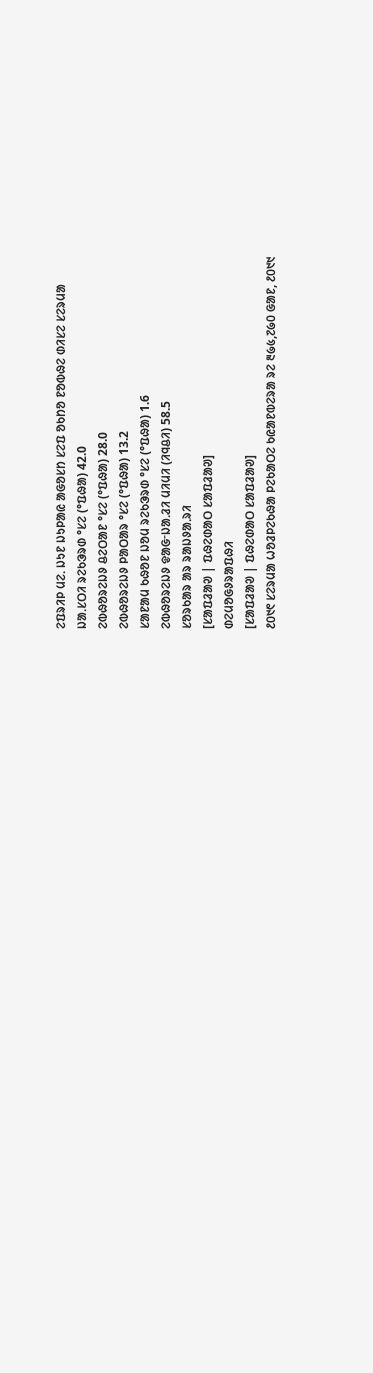ᱮᱯᱨᱤᱞ ᱢᱮᱹ ᱡᱩᱱ ᱡᱩᱞᱟᱭ ᱟᱜᱚᱥᱴ ᱥᱮᱯ ᱚᱠᱴᱚ ᱱᱚᱵᱷᱮ ᱰᱤᱥᱮ ᱥᱮᱨᱢᱟ
ᱡᱟᱹᱥᱛᱤ ᱨᱮᱠᱳᱨᱰ °ᱥᱮ (°ᱯᱷᱟ) 42.0
ᱮᱵᱷᱚᱨᱮᱡᱽ ᱪᱮᱛᱟᱱ °ᱥᱮ (°ᱯᱷᱟ) 28.0
ᱮᱵᱷᱚᱨᱮᱡᱽ ᱞᱟᱛᱟᱨ °ᱥᱮ (°ᱯᱷᱟ) 13.2
ᱥᱟᱱᱟᱢ ᱠᱷᱚᱱ ᱡᱚᱢ ᱨᱮᱠᱳᱨᱰ °ᱥᱮ (°ᱯᱷᱟ) 1.6
ᱮᱵᱷᱚᱨᱮᱡᱽ ᱫᱟᱜᱼᱡᱟᱹᱲᱤ ᱢᱤᱢᱤ (ᱤᱧᱪᱤ) 58.5
ᱥᱚᱨᱠᱟᱨ ᱟᱨ ᱨᱟᱡᱽᱟᱹᱨᱤ
[ᱥᱟᱯᱲᱟᱣ | ᱯᱷᱮᱰᱟᱛ ᱥᱟᱯᱲᱟᱣ]
ᱰᱮᱢᱚᱜᱽᱨᱟᱯᱷᱤ
[ᱥᱟᱯᱲᱟᱣ | ᱯᱷᱮᱰᱟᱛ ᱥᱟᱯᱲᱟᱣ]
᱒᱐᱑᱖ ᱥᱮᱨᱢᱟ ᱦᱚᱲᱞᱮᱠᱷᱟ ᱞᱮᱠᱟᱛᱮ ᱠᱭᱟᱱᱵᱮᱨᱟ ᱨᱮ ᱓᱙᱕,᱗᱙᱐ ᱜᱟᱱ, ᱒᱐᱑᱑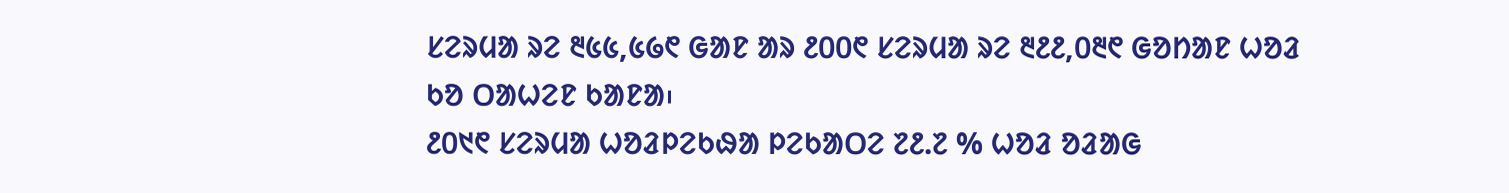ᱥᱮᱨᱢᱟ ᱨᱮ ᱓᱕᱕,᱕᱙᱖ ᱜᱟᱱ ᱟᱨ ᱒᱐᱐᱖ ᱥᱮᱨᱢᱟ ᱨᱮ ᱓᱒᱒,᱐᱓᱖ ᱜᱚᱴᱟᱱ ᱦᱚᱲ ᱠᱚ ᱛᱟᱦᱮᱱ ᱠᱟᱱᱟ᱾
᱒᱐᱑᱖ ᱥᱮᱨᱢᱟ ᱦᱚᱲᱞᱮᱠᱷᱟ ᱞᱮᱠᱟᱛᱮ ᱗᱒.᱗ % ᱦᱚᱲ ᱚᱲᱟᱜ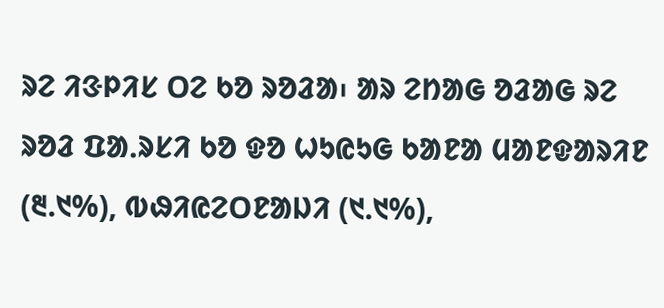ᱨᱮ ᱤᱝᱞᱤᱥ ᱛᱮ ᱠᱚ ᱨᱚᱲᱟ᱾ ᱟᱨ ᱮᱴᱟᱜ ᱚᱲᱟᱜ ᱨᱮ ᱨᱚᱲ ᱯᱟᱹᱨᱥᱤ ᱠᱚ ᱫᱚ ᱦᱩᱭᱩᱜ ᱠᱟᱱᱟ ᱢᱟᱱᱫᱟᱨᱤᱱ (᱓.᱑%), ᱵᱷᱤᱭᱮᱛᱱᱟᱡᱤ (᱑.᱑%),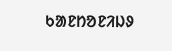ᱠᱟᱱᱴᱚᱱᱤᱡᱽ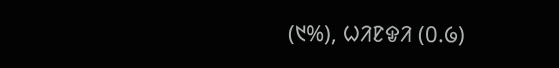(᱑%), ᱦᱤᱱᱫᱤ (᱐.᱙)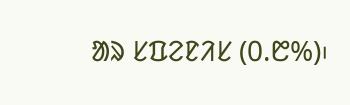ᱟᱨ ᱥᱯᱮᱱᱤᱥ (᱐.᱘%)᱾